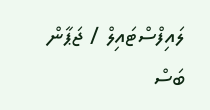ލައިފްސްޓައިލް / ޖަޕާން
ބަސް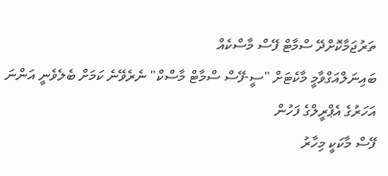ތަރުޖަމާކޮށްދޭ ސްމާޓް ފޭސް މާސްކެއް
ބައިނަލްއަގްވާމީ މާކެޓަށް "ސީ-ފޭސް ސްމާޓް މާސްކް" ނެރެވޭނެ ކަމަށް ބެލެވެނީ އަންނަ އަހަރުގެ އެޕްރީލްގެ ފަހުން
ފޭސް މާކަކީ މިހާރު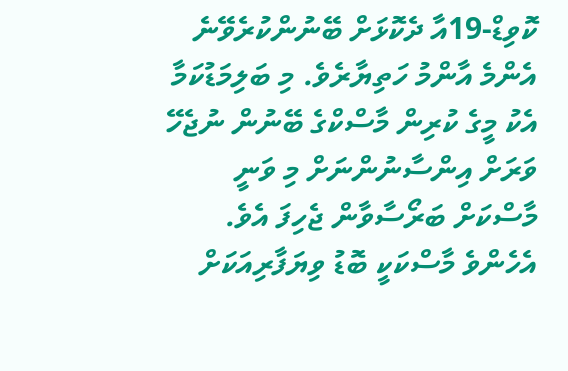ކޮވިޑް-19އާ ދެކޮޅަށް ބޭނުންކުރެވޭނެ އެންމެ އާންމު ހަތިޔާރެވެ. މި ބަލިމަޑުކަމާ އެކު މީގެ ކުރިން މާސްކްގެ ބޭނުން ނުޖެހޭ ވަރަށް އިންސާނުންނަށް މި ވަނީ މާސްކަށް ބަރޯސާވާން ޖެހިފަ އެވެ. އެހެންވެ މާސްކަކީ ބޮޑު ވިޔަފާރިއަކަށް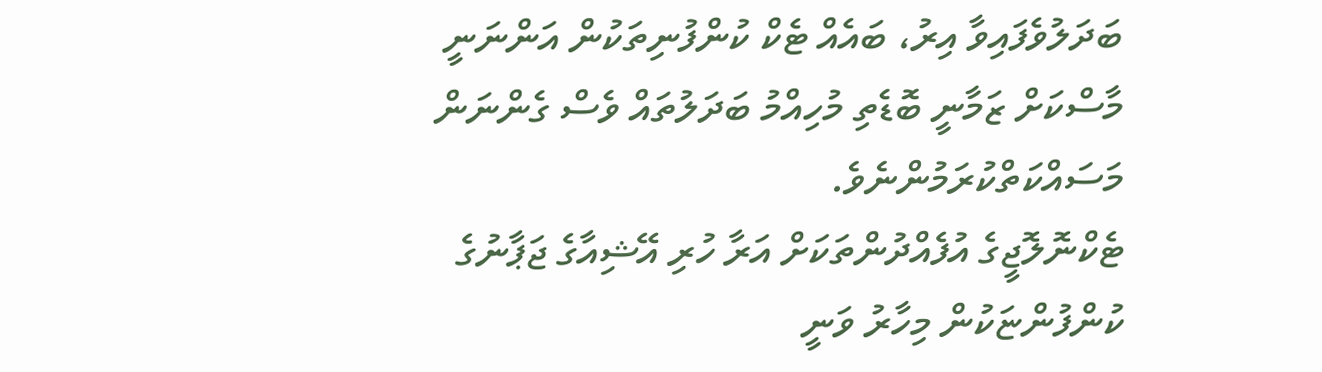ބަދަލުވެފައިވާ އިރު، ބައެއް ޓެކް ކުންފުނިތަކުން އަންނަނީ މާސްކަށް ޒަމާނީ ބޮޑެތި މުހިއްމު ބަދަލުތައް ވެސް ގެންނަން މަސައްކަތްކުރަމުންނެވެ.
ޓެކްނޮލޮޖީގެ އުފެއްދުންތަކަށް އަރާ ހުރި އޭޝިއާގެ ޖަޕާނުގެ ކުންފުންޏަކުން މިހާރު ވަނީ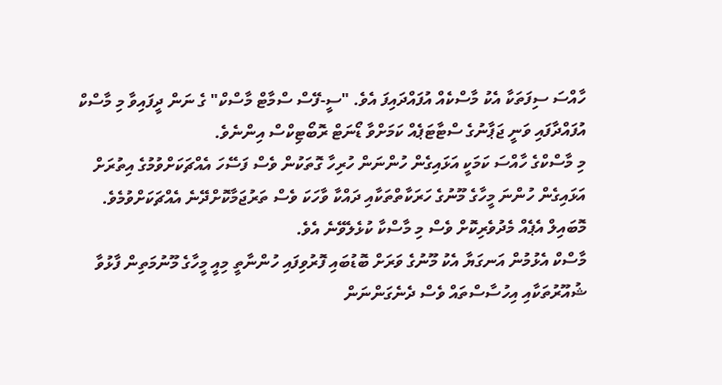ހާއްސަ ސިފަތަކާ އެކު މާސްކެއް އުފައްދައިފަ އެވެ. "ސީ-ފޭސް ސްމާޓް މާސްކް" ގެ ނަން ދީފައިވާ މި މާސްކް އުފައްދާފައި ވަނީ ޖަޕާނުގެ ސްޓާޓަޕެއް ކަމަށްވާ ޑޯނަޓް ރޮބޯޓިކްސް އިންނެވެ.
މި މާސްކްގެ ހާއްސަ ކަމަކީ އަޅައިގެން ހުންނަން ހުރިހާ ގޮތަކުން ވެސް ފަސޭހަ އެއްޗަކަށްވުމުގެ އިތުރަށް އަޅައިގެން ހުންނަ މީހާގެ މޫނުގެ ހަރަކާތްތަކާއި ދައްކާ ވާހަކަ ވެސް ތަރުޖަމާކޮށްދޭނެ އެއްޗަކަށްވުމެވެ. މޮބައިލް އެޕެއް މެދުވެރިކޮށް ވެސް މި މާސްކާ ކުޅެލެވޭނެ އެވެ.
މާސްކް އެޅުމުން އަނގަޔާ އެކު މޫނުގެ ވަރަށް ބޮޑުބައި ފޮރުވިފައި ހުންނާތީ މިއީ މީހާގެ މޫނުމަތިން ފާޅުވާ ޝުއޫރުތަކާއި އިހުސާސްތައް ވެސް ދެނެގަންނަން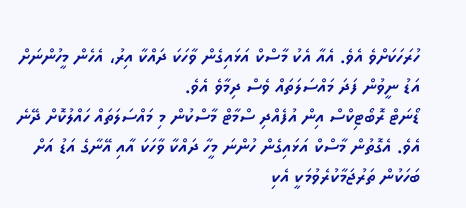ހުރަހަކަށްވެ އެވެ. އެއާ އެކު މާސްކް އަޅައިގެން ވާހަކަ ދައްކާ އިރު، އެހެން މީހުންނަށް އަޑު ނީވުން ފަދަ މައްސަލަތައް ވެސް ދިމާވެ އެވެ.
ޑޯނަޓް ރޮބޯޓިކްސް އިން އުފެއްދި ސްމާޓް މާސްކުން މި މައްސަލަތައް ހައްލުކޮށް ދޭނެ އެވެ. އެގޮތުން މާސްކް އަޅައިގެން ހުންނަ މީހާ ދައްކާ ވާހަކަ އާއި އޭނާގެ އަޑު އަށް ބަހަކުން ތަރުޖަމާކުރެވުމަކީ އެކި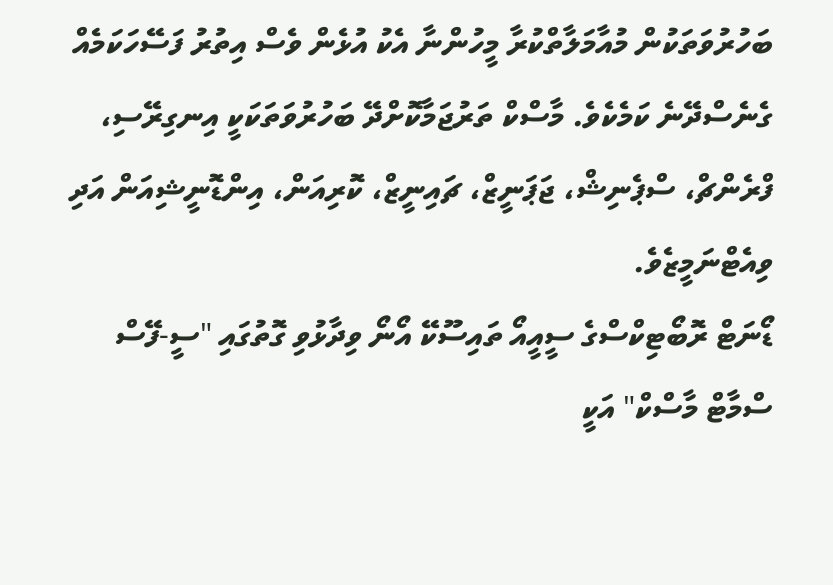ބަހުރުވަތަކުން މުއާމަލާތްކުރާ މީހުންނާ އެކު އުޅެން ވެސް އިތުރު ފަސޭހަކަމެއް ގެނެސްދޭނެ ކަމެކެވެ. މާސްކް ތަރުޖަމާކޮށްދޭ ބަހުރުވަތަކަކީ އިނގިރޭސި، ފްރެންޗް، ސްޕެނިޝް، ޖަޕަނީޒް، ޗައިނީޒް، ކޮރިއަން، އިންޑޮނީޝިއަން އަދި ވިއެޓްނަމީޒެވެ.
ޑޯނަޓް ރޮބޯޓިކްސްގެ ސީއީއޯ ތައިސޫކޭ އޯނޯ ވިދާޅުވި ގޮތުގައި "ސީ-ފޭސް ސްމާޓް މާސްކް" އަކީ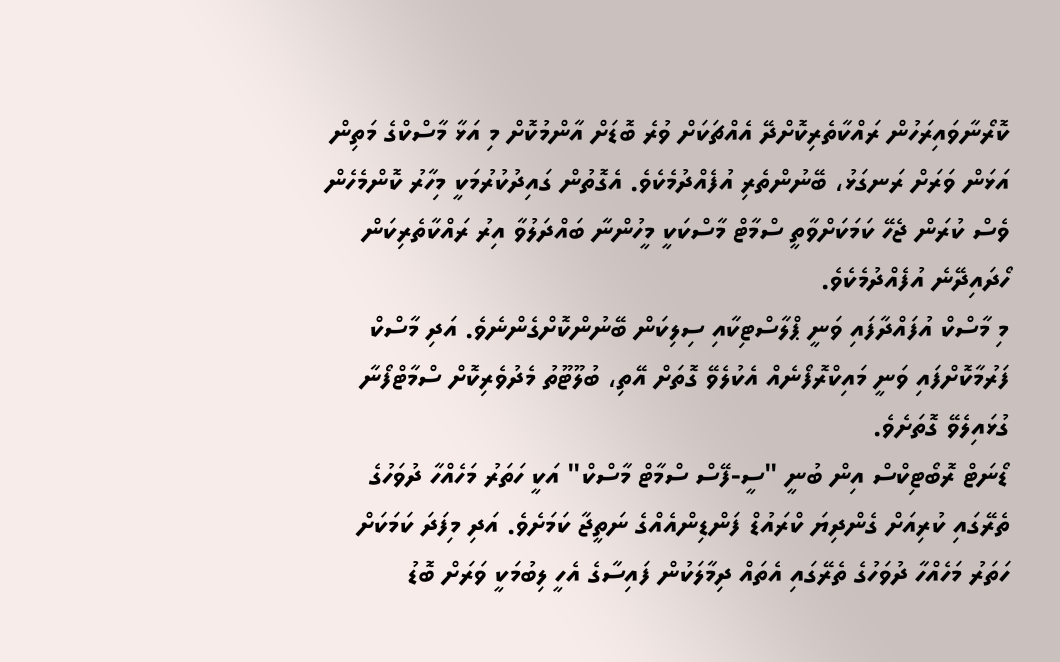ކޮރޯނާވައިރަހުން ރައްކާތެރިކޮށްދޭ އެއްޗަކަށް ވުރެ ބޮޑަށް އާންމުކޮށް މި އަޅާ މާސްކްގެ މަތިން އަޅަން ވަރަށް ރަނގަޅު، ބޭނުންތެރި އުފެއްދުމެކެވެ. އެގޮތުން ގައިދުކުރުމަކީ މިހާރު ކޮންމެހެން ވެސް ކުރަން ޖެހޭ ކަމަކަށްވާތީ ސްމާޓް މާސްކަކީ މީހުންނާ ބައްދަލުވާ އިރު ރައްކާތެރިކަން ހޯދައިދޭނެ އުފެއްދުމެކެވެ.
މި މާސްކް އުފައްދާފައި ވަނީ ޕްލާސްޓިކާއި ސިލިކަން ބޭނުންކޮށްގެންނެވެ. އަދި މާސްކް ފަރުމާކޮށްފައި ވަނީ މައިކްރޮފޯނެއް އެކުލެވޭ ގޮތަށް އޭތި، ބުލޫޓޫތު މެދުވެރިކޮށް ސްމާޓްފޯނާ ގުޅައިލެވޭ ގޮތަށެވެ.
ޑޯނަޓް ރޮބޯޓިކްސް އިން ބުނީ "ސީ-ފޭސް ސްމާޓް މާސްކް" އަކީ ހަތަރު މަހެއްހާ ދުވަހުގެ ތެރޭގައި ކުރިއަށް ގެންދިޔަ ކްރައުޑް ފަންޑިންއެއްގެ ނަތީޖާ ކަމަށެވެ. އަދި މިފަދަ ކަމަކަށް ހަތަރު މަހެއްހާ ދުވަހުގެ ތެރޭގައި އެތައް ދިމާލަކުން ފައިސާގެ އެހީ ލިބުމަކީ ވަރަށް ބޮޑު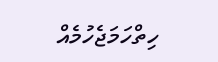ހިތްހަމަޖެހުމެއް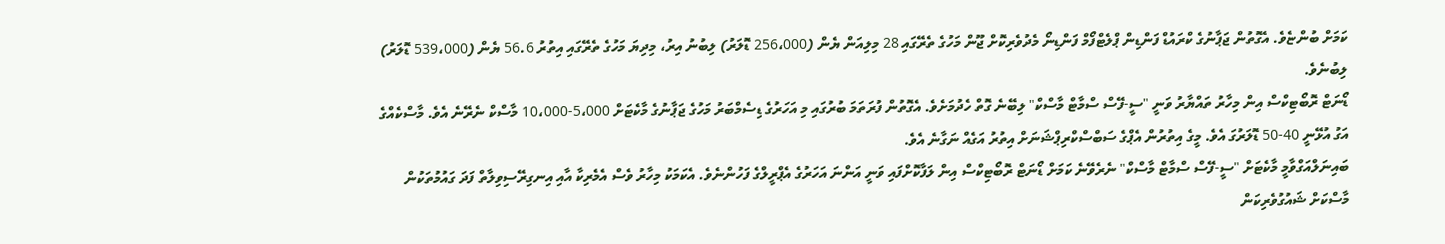ކަމަށް ބުންޏެވެ. އެގޮތުން ޖަޕާނުގެ ކްރައުޑް ފަންޑިން ޕްލެޓްފޯމް ފަންޑިނޯ މެދުވެރިކޮށް ޖޫން މަހުގެ ތެރޭގައި 28 މިލިއަން ޔެން (256،000 ޑޮލަރު) ލިބުނު އިރު، މިދިޔަ މަހުގެ ތެރޭގައި އިތުރު 56.6 ޔެން (539،000 ޑޮލަރު) ލިބުނެވެ.
ޑޯނަޓް ރޮބޯޓިކްސް އިން މިހާރު ތައްޔާރު ވަނީ "ސީ-ފޭސް ސްމާޓް މާސްކް" ލިބޭނެ ގޮތް ހެދުމަށެވެ. އެގޮތުން ފުރަތަމަ ބުރުގައި މި އަހަރުގެ ޑިސެމްބަރު މަހުގެ ޖަޕާނުގެ މާކެޓަށް 5،000-10،000 މާސްކް ނެރޭނެ އެވެ. މާސްކެއްގެ އަގު އުޅޭނީ 40-50 ޑޮލަރުގަ އެވެ. މީގެ އިތުރުން އެޕްގެ ސަބްސްކްރިޕްޝަނަށް އިތުރު އަގެއް ނަގާނެ އެވެ.
ބައިނަލްއަގްވާމީ މާކެޓަށް "ސީ-ފޭސް ސްމާޓް މާސްކް" ނެރެވޭނެ ކަމަށް ޑޯނަޓް ރޮބޯޓިކްސް އިން ލަފާކޮށްފައި ވަނީ އަންނަ އަހަރުގެ އެޕްރީލްގެ ފަހުންނެވެ. އެކަމަކު މިހާރު ވެސް އެމެރިކާ އާއި އިނގިރޭސިވިލާތް ފަދަ ގައުމުތަކުން މާސްކަށް ޝައުގުވެރިކަން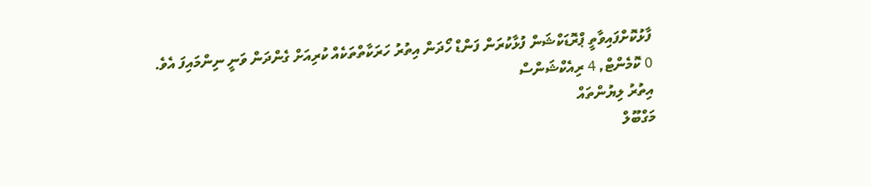ފާޅުކޮށްފައިވާތީ ޕްރޮޑަކްޝަން ފުޅާކުރަން ފަންޑް ހޯދަން އިތުރު ހަރަކާތްތަކެއް ކުރިއަށް ގެންދަން ވަނީ ނިންމައިފަ އެވެ.
0 ކޮމެންޓް, 4 ރިއެކްޝަންސް
އިތުރު ލިޔުންތައް
މަގްބޫލް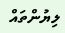ލިޔުންތައް